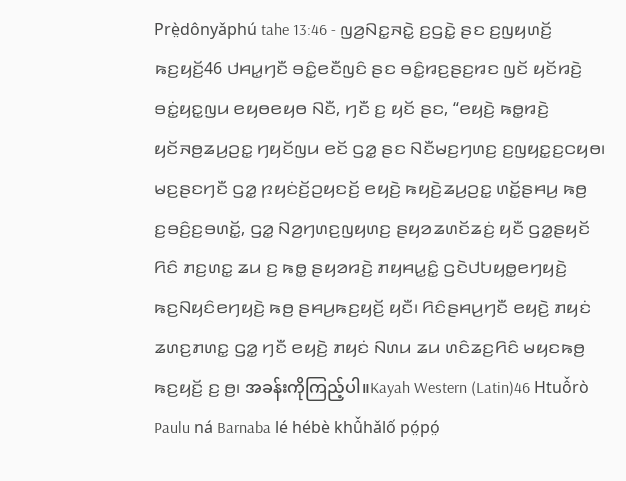Prè̤dônyǎphú tahe 13:46 - ꤜꤤ꤬ꤡꤢ꤭ꤏꤢꤧ꤭ ꤢ꤬ꤞꤢꤧ꤭ ꤔꤢ ꤢ꤬ꤜꤟꤛꤢꤩ꤬ ꤒꤢ꤬ꤟꤢꤩ꤬46 ꤓꤌꤣ꤭ꤚꤢꤪ ꤋꤢꤨ꤭ꤕꤢꤪꤜꤢꤨ ꤔꤢ ꤋꤢꤨ꤭ꤙꤢ꤬ꤔꤢ꤬ꤙꤢ ꤜꤢꤩ ꤟꤢꤩꤙꤢꤧ꤬ ꤋꤢꤦ꤭ꤟꤢ꤭ꤜꤣ ꤕꤟꤥꤕꤟꤥ ꤡꤢꤪ, ꤚꤢꤪ ꤢ꤬ ꤟꤢꤩ ꤔꤢ, “ꤕꤟꤢꤧ꤬ ꤒꤥ꤭ꤙꤢꤧ꤬ ꤟꤢꤩꤏꤥ꤬ꤘꤣ꤬ꤑꤢ꤭ ꤚꤟꤢꤩꤜꤣ ꤕꤢꤩ ꤞꤤ꤭ ꤔꤢ ꤡꤢꤪꤗꤢ꤬ꤚꤛꤢ꤬ ꤢ꤬ꤜꤟꤢ꤭ꤢ꤬ꤍꤟꤥ꤯ ꤗꤢ꤬ꤔꤢꤚꤢꤪ ꤞꤤ꤭ ꤐꤟꤢꤦꤢꤩ꤬ꤑꤟꤢꤢꤩ꤬ ꤕꤟꤢꤧ꤬ ꤒꤟꤢꤧ꤬ꤘꤣ꤬ꤑꤢ꤭ ꤛꤢꤩ꤭ꤔꤌꤣ꤬ ꤒꤥ꤬ ꤢ꤬ꤋꤢꤨ꤬ꤢ꤬ꤋꤛꤢꤩ꤭, ꤞꤤ꤭ ꤡꤤ꤬ꤚꤛꤢ꤬ꤜꤟꤛꤢ꤬ ꤔꤟꤤꤘꤛꤢꤩꤘꤢꤦ꤬ ꤟꤢꤪ ꤞꤤ꤭ꤔꤟꤢꤩ ꤖꤢꤨ ꤊꤢ꤬ꤛꤢ꤭ ꤘꤣ ꤢ꤬ ꤒꤥ꤭ ꤔꤟꤤꤙꤢꤧ꤬ ꤊꤟꤌꤣ꤭ꤢꤨ꤭ ꤞꤢꤧꤓꤝꤟꤥ꤭ꤕꤚꤟꤢꤧ꤬ ꤒꤢ꤬ꤡꤟꤢꤨꤕꤚꤟꤢꤧ꤬ ꤒꤥ꤬ ꤔꤌꤣ꤬ꤒꤢ꤬ꤟꤢꤩ꤬ ꤟꤢꤪ꤯ ꤖꤢꤨꤔꤌꤣ꤬ꤚꤢꤪ ꤕꤟꤢꤧ꤬ ꤊꤟꤢꤦ ꤘꤛꤢ꤬ꤊꤛꤢ꤭ ꤞꤤ꤭ ꤚꤢꤪ ꤕꤟꤢꤧ꤬ ꤊꤟꤢꤦ ꤡꤛꤣ ꤘꤣ ꤛꤢꤨꤘꤢ꤬ꤖꤢꤨ ꤗꤟꤢꤒꤥ꤬ ꤒꤢ꤬ꤟꤢꤩ꤬ ꤢ꤬ ꤥ꤬꤯ အခန်းကိုကြည့်ပါ။Kayah Western (Latin)46 Htuô̌rò Paulu ná Barnaba lé hébè khû̌hǎlố pó̤pó̤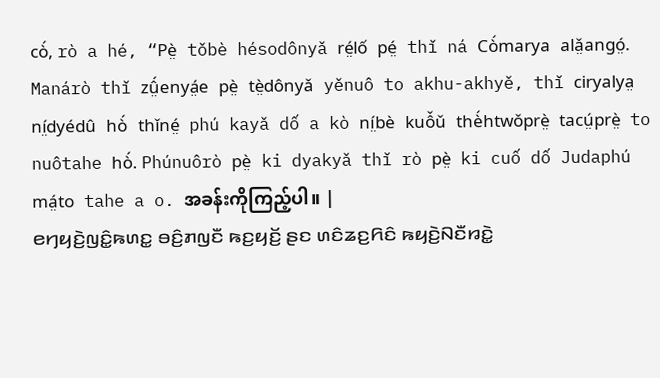cò́, rò a hé, “Pè̤ tǒbè hésodônyǎ ré̤lố pé̤ thǐ ná Cò́marya alǎ̤angó̤. Manárò thǐ zṳ̂́enyá̤e pè̤ tè̤dônyǎ yěnuô to akhu-akhyě, thǐ ciryalya̤ ní̤dyédû hò́ thǐné̤ phú kayǎ dố a kò ní̤bè kuô̌ǔ thè́htwǒprè̤ tacṳ́prè̤ to nuôtahe hò́. Phúnuôrò pè̤ ki dyakyǎ thǐ rò pè̤ ki cuố dố Judaphú má̤to tahe a o. အခန်းကိုကြည့်ပါ။ |
ꤕꤚꤟꤢꤧ꤬ꤜꤢꤨ꤭ꤒꤛꤢ꤭ ꤋꤢꤨ꤬ꤊꤜꤢꤪ ꤒꤢ꤬ꤟꤢꤩ꤬ ꤔꤢ ꤛꤢꤨꤘꤢ꤬ꤖꤢꤨ ꤒꤟꤢꤧ꤬ꤡꤢꤪꤙꤢꤧ꤭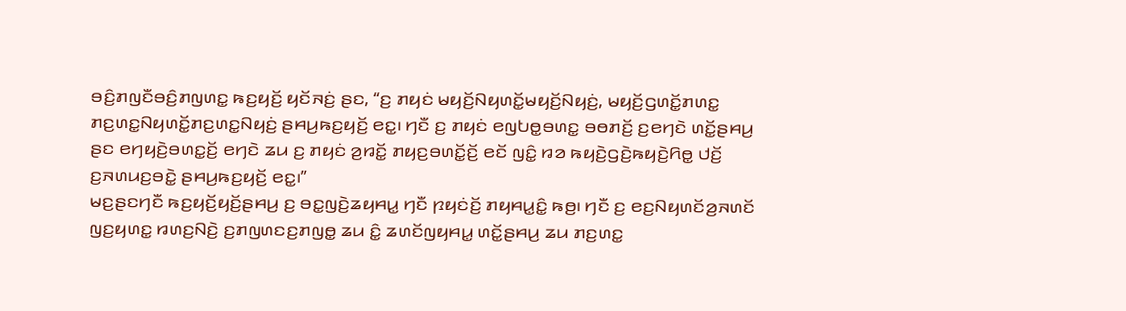ꤋꤢꤨ꤬ꤊꤜꤢꤪꤋꤢꤨ꤬ꤊꤜꤛꤢ꤭ ꤒꤢ꤬ꤟꤢꤩ꤬ ꤟꤢꤩꤏꤢꤦ꤬ ꤔꤢ, “ꤢ꤬ ꤊꤟꤢꤦ ꤗꤟꤢꤩ꤬ꤡꤟꤛꤢꤩ꤭ꤗꤟꤢꤩ꤬ꤡꤟꤢꤦ꤬, ꤗꤟꤢꤩ꤬ꤞꤛꤢꤩ꤭ꤊꤛꤢ꤭ ꤊꤢ꤬ꤛꤢ꤭ꤡꤟꤛꤢꤩ꤭ꤊꤢ꤬ꤛꤢ꤭ꤡꤟꤢꤦ꤬ ꤔꤌꤣ꤬ꤒꤢ꤬ꤟꤢꤩ꤬ ꤕꤢ꤭꤯ ꤚꤢꤪ ꤢ꤬ ꤊꤟꤢꤦ ꤕꤜꤝꤥ꤭ꤋꤛꤢ꤭ ꤋꤥꤊꤢꤩ꤬ ꤢ꤬ꤕꤚꤢꤧ ꤛꤢꤩ꤭ꤔꤌꤣ꤬ ꤔꤢ ꤕꤚꤟꤢꤧ꤬ꤋꤛꤢ꤭ꤢꤩ꤬ ꤕꤚꤢꤧ ꤘꤣ ꤢ꤬ ꤊꤟꤢꤦ ꤤ꤬ꤙꤢꤩ꤭ ꤊꤟꤢ꤬ꤋꤛꤢꤩ꤭ꤢꤩ꤬ ꤕꤢꤩ ꤜꤢꤨ꤭ ꤙꤤ ꤒꤟꤢꤧ꤬ꤞꤢꤧ꤬ꤒꤟꤢꤧ꤬ꤖꤥ꤭ ꤓꤢꤩ꤬ ꤢ꤬ꤏꤛꤣꤢ꤬ꤋꤢꤧ꤭ ꤔꤌꤣ꤬ꤒꤢ꤬ꤟꤢꤩ꤬ ꤕꤢ꤭꤯”
ꤗꤢ꤬ꤔꤢꤚꤢꤪ ꤒꤢ꤬ꤟꤢꤩ꤬ꤟꤢꤩ꤬ꤔꤌꤣ꤬ ꤢ꤬ ꤋꤢ꤭ꤜꤢꤧ꤬ꤘꤟꤌꤣ꤭ ꤚꤢꤪ ꤐꤟꤢꤦꤢꤩ꤬ ꤊꤟꤌꤣ꤭ꤢꤨ꤭ ꤒꤥ꤬꤯ ꤚꤢꤪ ꤢ꤬ ꤕꤢ꤬ꤡꤟꤛꤢꤩꤤ꤬ꤏꤛꤢꤩ ꤜꤢ꤬ꤟꤛꤢ꤭ ꤙꤛꤢ꤬ꤡꤢꤧ꤬ ꤢ꤬ꤊꤜꤛꤢꤢ꤬ꤊꤜꤥ꤭ ꤘꤣ ꤢꤨ꤭ ꤘꤛꤢꤩꤜꤟꤌꤣ꤭ ꤛꤢꤩ꤭ꤔꤌꤣ꤬ ꤘꤣ ꤊꤢ꤬ꤛꤢ꤭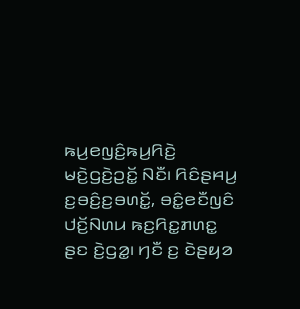ꤒꤣ꤬ꤕꤜꤢꤨ꤬ꤒꤣ꤬ꤖꤢꤧ꤬ ꤗꤢꤧ꤬ꤞꤢꤧ꤬ꤑꤢꤩ꤭ ꤡꤢꤪ꤯ ꤖꤢꤨꤔꤌꤣ꤬ ꤢ꤬ꤋꤢꤨ꤬ꤢ꤬ꤋꤛꤢꤩ꤭, ꤋꤢꤨ꤭ꤕꤢꤪꤜꤢꤨ ꤓꤢꤩ꤬ꤡꤛꤣ ꤒꤢ꤬ꤖꤢ꤭ꤊꤛꤢ꤭ ꤔꤢ ꤢꤧ꤬ꤞꤤ꤭꤯ ꤚꤢꤪ ꤢ꤬ ꤢꤧꤔꤟꤤ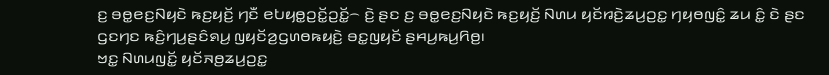ꤢ꤬ ꤋꤥ꤭ꤕꤢ꤬ꤡꤟꤢꤧ ꤒꤢ꤬ꤟꤢꤩ꤬ ꤚꤢꤪ ꤕꤝꤟꤥ꤭ꤑꤢꤩ꤭ꤑꤢꤩ꤭꤮ ꤢꤧ꤬ ꤔꤢ ꤢ꤬ ꤋꤥ꤭ꤕꤢ꤬ꤡꤟꤢꤧ ꤒꤢ꤬ꤟꤢꤩ꤬ ꤡꤛꤣ ꤟꤢꤩꤙꤢꤧ꤬ꤘꤣ꤬ꤑꤢ꤭ ꤚꤟꤥꤜꤢꤨ꤭ ꤘꤣ ꤢꤨ꤭ ꤢꤧ ꤔꤢ ꤞꤢꤚꤢ ꤒꤢꤨ꤬ꤚꤣ꤬ꤔꤢꤨꤎꤣ꤬ ꤜꤟꤢꤩꤤ꤬ꤞꤛꤥꤒꤟꤢꤧ꤬ ꤋꤢ꤭ꤜꤟꤢꤩ ꤔꤌꤣ꤬ꤒꤣ꤬ꤖꤥ꤬꤯
ꤠꤢ꤭ ꤡꤛꤣꤜꤢꤩ꤭ ꤟꤢꤩꤏꤥ꤬ꤘꤣ꤬ꤑꤢ꤭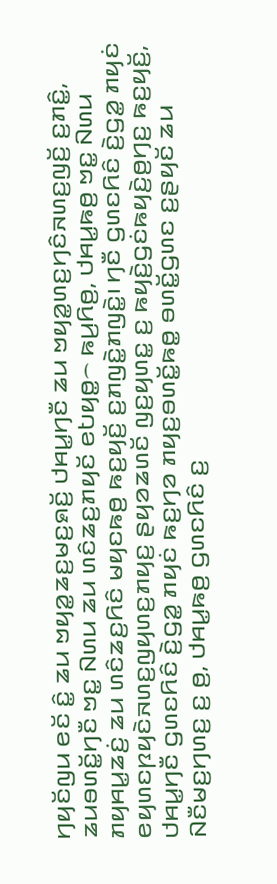ꤚꤟꤢꤩꤜꤣ ꤕꤢꤩ ꤢꤨ꤭ ꤘꤣ ꤠꤟꤤ꤭ꤘꤢ꤬ꤗꤢ꤬ꤎꤢꤩ꤬ ꤓꤌꤣ꤭ꤚꤢꤪ ꤘꤣ ꤠꤟꤤ꤭ꤛꤢ꤬ꤚꤢꤨꤏꤛꤢ꤬ꤜꤢꤩ꤬ ꤢ꤬ꤊꤢꤨ꤭, ꤘꤣꤋꤛꤢꤩ꤭ꤚꤢꤪ ꤠꤢ꤭ ꤡꤛꤣ ꤘꤣ ꤛꤢꤨꤘꤢ꤬ꤊꤟꤢꤩ ꤕꤝꤟꤥ꤭꤮ ꤒꤣ꤬ꤖꤥ꤬, ꤓꤌꤣ꤭ꤒꤥ꤬ ꤠꤢ꤭ ꤡꤛꤣ ꤊꤟꤌꤣ꤭ꤘꤢꤦ꤬ ꤘꤣ ꤛꤢꤨꤘꤢ꤬ꤖꤢꤨ ꤗꤟꤢꤒꤥ꤬ ꤒꤢ꤬ꤟꤢꤩ꤬ ꤢ꤬ꤊꤜꤢꤧ꤭ꤊꤜꤢꤧ꤭꤯ ꤚꤢꤪ ꤞꤛꤢꤖꤢꤨ ꤢꤧ꤬ꤞꤤ꤭ ꤊꤟꤢꤦ ꤕꤟꤛꤢꤐꤟꤢꤧꤏꤛꤢ꤬ꤜꤟꤛꤢ꤬ꤊꤟꤢ꤬ ꤔꤟꤤꤘꤛꤢꤩ ꤜꤢ꤬ꤟꤛꤢ꤭ ꤢ꤬ ꤒꤟꤢꤧ꤬ꤞꤢꤦꤒꤟꤢꤧ꤬ꤥ꤬ꤚꤢ꤬ ꤒꤢ꤬ꤟꤢꤩ꤬, ꤓꤌꤣ꤭ꤚꤢꤪ ꤞꤛꤢꤖꤢꤨ ꤢꤧ꤬ꤞꤤ꤭ ꤊꤟꤢꤦ ꤒꤢ꤬ꤚꤤ ꤊꤟꤢ꤬ꤋꤛꤢꤩ꤭ꤒꤥ꤭ ꤋꤛꤢꤩ꤭ꤞꤛꤢ ꤢ꤬ꤔꤟꤢꤩ ꤘꤣ ꤡꤢꤪꤗꤢ꤬ꤚꤛꤢ꤬ ꤢ꤬ ꤥ꤬, ꤓꤌꤣ꤭ꤒꤥ꤬ ꤞꤛꤢꤖꤢꤨ ꤢ꤬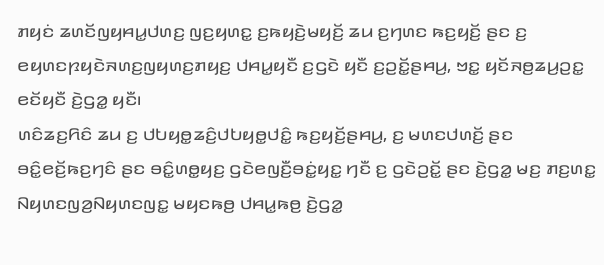ꤊꤟꤢꤦ ꤘꤛꤢꤩꤜꤟꤌꤣ꤭ꤓꤛꤢ꤬ ꤜꤢ꤬ꤟꤛꤢ꤭ ꤢ꤬ꤒꤟꤢꤧ꤬ꤗꤟꤢꤩ꤬ ꤘꤣ ꤢ꤬ꤚꤛꤢ ꤒꤢ꤬ꤟꤢꤩ꤬ ꤔꤢ ꤢ꤬ ꤕꤟꤛꤢꤐꤟꤢꤧꤏꤛꤢ꤬ꤜꤟꤛꤢ꤬ꤊꤟꤢ꤬ ꤓꤌꤣ꤭ꤟꤢꤪ ꤢ꤬ꤞꤢꤧ ꤟꤢꤪ ꤢ꤬ꤑꤢꤩ꤭ꤔꤌꤣ꤬, ꤠꤢ꤭ ꤟꤢꤩꤏꤥ꤬ꤘꤣ꤬ꤑꤢ꤭ ꤕꤢꤩꤟꤢꤪ ꤢꤧ꤬ꤞꤤ꤭ ꤟꤢꤪ꤯
ꤛꤢꤨꤘꤢ꤬ꤖꤢꤨ ꤘꤣ ꤢ꤬ ꤓꤝꤟꤥ꤭ꤘꤢꤨ꤬ꤓꤝꤟꤥ꤭ꤓꤢꤨ꤭ ꤒꤢ꤬ꤟꤢꤩ꤬ꤔꤌꤣ꤬, ꤢ꤬ ꤗꤛꤢꤓꤛꤢꤩ꤬ ꤔꤢ ꤋꤢꤨ꤭ꤕꤢꤩ꤬ꤒꤢ꤬ꤚꤢꤨ ꤔꤢ ꤋꤢꤨ꤭ꤛꤥ꤭ꤟꤢ꤬ ꤞꤢꤧꤕꤜꤢꤪ꤬ꤋꤢꤦ꤭ꤟꤢ꤭ ꤚꤢꤪ ꤢ꤬ ꤞꤢꤧꤑꤢꤩ꤭ ꤔꤢ ꤢꤧ꤬ꤞꤤ꤭ ꤗꤢ꤬ ꤊꤢ꤬ꤛꤢ꤭ ꤡꤟꤛꤢꤜꤤ꤬ꤡꤟꤛꤢꤜꤢ꤭ ꤗꤟꤢꤒꤥ꤬ ꤓꤌꤣ꤭ꤒꤥ꤬ ꤢꤧ꤬ꤞꤤ꤭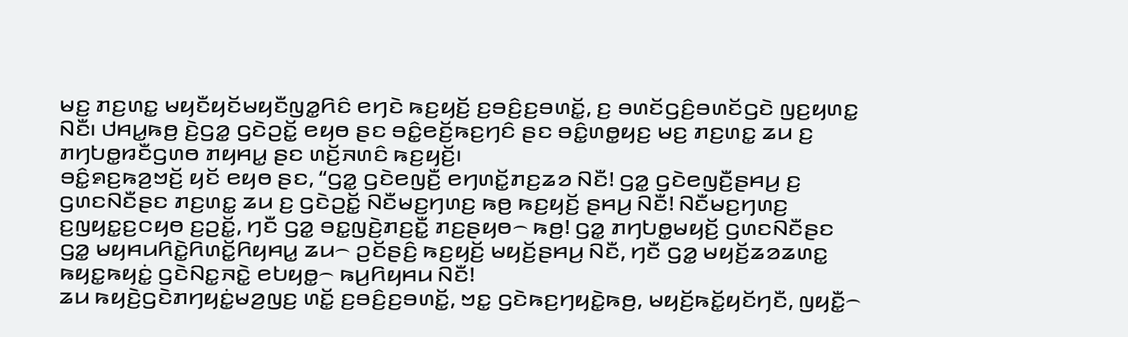ꤗꤢ꤬ ꤊꤢ꤬ꤛꤢ꤭ ꤗꤟꤢꤪꤟꤢꤩꤗꤟꤢꤪꤜꤤ꤭ꤖꤢꤨ ꤕꤚꤢꤧ ꤒꤢ꤬ꤟꤢꤩ꤬ ꤢ꤬ꤋꤢꤨ꤬ꤢ꤬ꤋꤛꤢꤩ꤭, ꤢ꤬ ꤋꤛꤢꤩꤞꤢꤨ꤬ꤋꤛꤢꤩꤞꤢꤧ ꤜꤢ꤬ꤟꤛꤢ꤭ ꤡꤢꤪ꤯ ꤓꤌꤣ꤭ꤒꤥ꤬ ꤢꤧ꤬ꤞꤤ꤭ ꤞꤢꤧꤑꤢꤩ꤭ ꤕꤟꤥ ꤔꤢ ꤋꤢꤨ꤭ꤕꤢꤩ꤬ꤒꤢ꤬ꤚꤢꤨ ꤔꤢ ꤋꤢꤨ꤭ꤛꤥ꤭ꤟꤢ꤬ ꤗꤢ꤬ ꤊꤢ꤬ꤛꤢ꤭ ꤘꤣ ꤢ꤬ ꤊꤚꤝꤥ꤭ꤙꤢꤪꤞꤛꤥ ꤊꤟꤌꤣ꤭ ꤔꤢ ꤛꤢꤩ꤬ꤏꤛꤢꤨ ꤒꤢ꤬ꤟꤢꤩ꤬꤯
ꤋꤢꤨ꤭ꤎꤢ꤬ꤒꤤ꤬ꤠꤢꤩ꤬ ꤟꤢꤩ ꤕꤟꤥ ꤔꤢ, “ꤞꤤ꤭ ꤞꤢꤧꤕꤜꤢꤪ꤬ ꤕꤚꤛꤢꤩ꤭ꤊꤢ꤬ꤘꤤ ꤡꤢꤪ! ꤞꤤ꤭ ꤞꤢꤧꤕꤜꤢꤪ꤬ꤔꤌꤣ꤬ ꤢ꤬ ꤞꤛꤢꤡꤢꤪꤔꤢ ꤊꤢ꤬ꤛꤢ꤭ ꤘꤣ ꤢ꤬ ꤞꤢꤧꤑꤢꤩ꤭ ꤡꤢꤪꤗꤢ꤬ꤚꤛꤢ꤬ ꤒꤥ꤬ ꤒꤢ꤬ꤟꤢꤩ꤬ ꤔꤌꤣ꤬ ꤡꤢꤪ! ꤡꤢꤪꤗꤢ꤬ꤚꤛꤢ꤬ ꤢ꤬ꤜꤟꤢ꤭ꤢ꤬ꤍꤟꤥ ꤢ꤬ꤑꤢꤩ꤭, ꤚꤢꤪ ꤞꤤ꤭ ꤋꤢ꤭ꤜꤢꤧ꤬ꤊꤢ꤬ꤢꤪ꤭ ꤊꤢ꤬ꤔꤟꤥ꤮ ꤒꤥ꤬! ꤞꤤ꤭ ꤊꤚꤝꤥ꤭ꤗꤟꤢꤩ꤬ ꤞꤛꤢꤡꤢꤪꤔꤢ ꤞꤤ꤭ ꤗꤟꤌꤣꤖꤢꤧ꤭ꤖꤛꤢꤩ꤭ꤖꤟꤌꤣ꤭ ꤘꤣ꤮ ꤑꤢꤩꤔꤢꤨ꤬ ꤒꤢ꤬ꤟꤢꤩ꤬ ꤗꤟꤢꤩ꤬ꤔꤌꤣ꤬ ꤡꤢꤪ, ꤚꤢꤪ ꤞꤤ꤭ ꤗꤟꤢꤩ꤬ꤘꤤꤘꤛꤢ꤭ ꤒꤟꤢ꤭ꤒꤟꤢꤦ꤭ ꤞꤢꤧꤡꤢ꤭ꤏꤢꤧ꤭ ꤕꤝꤟꤥ꤭꤮ ꤒꤣ꤬ꤖꤟꤌꤣ ꤡꤢꤪ!
ꤘꤣ ꤒꤟꤢꤧ꤬ꤞꤢꤧꤊꤚꤟꤢꤦ꤭ꤗꤤ꤬ꤜꤢ꤬ ꤛꤢꤩ꤭ ꤢ꤬ꤋꤢꤨ꤬ꤢ꤬ꤋꤛꤢꤩ꤭, ꤠꤢ꤭ ꤞꤢꤧꤒꤢ꤬ꤚꤟꤢꤧ꤭ꤒꤥ꤬, ꤗꤟꤢꤩ꤬ꤒꤢꤩ꤭ꤟꤢꤩꤚꤢꤪ, ꤜꤟꤢꤪ꤭꤮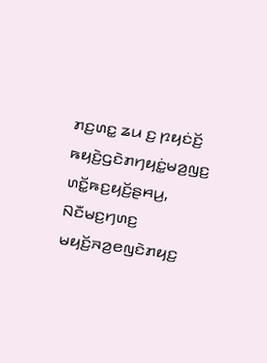ꤊꤢ꤬ꤛꤢ꤭ ꤘꤣ ꤢ꤬ ꤐꤟꤢꤦꤢꤩ꤬ ꤒꤟꤢꤧ꤬ꤞꤢꤧꤊꤚꤟꤢꤦ꤭ꤗꤤ꤬ꤜꤢ꤬ ꤛꤢꤩ꤭ꤒꤢ꤬ꤟꤢꤩ꤬ꤔꤌꤣ꤬, ꤡꤢꤪꤗꤢ꤬ꤚꤛꤢ꤬ ꤗꤟꤢꤩ꤬ꤏꤤ꤬ꤕꤜꤢꤧꤊꤟꤢ꤬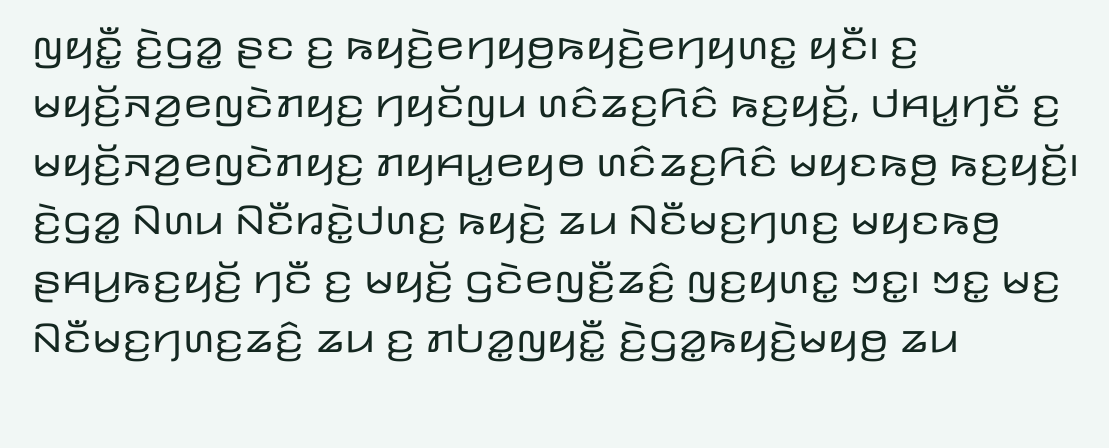ꤜꤟꤢꤪ꤭ ꤢꤧ꤬ꤞꤤ꤭ ꤔꤢ ꤢ꤬ ꤒꤟꤢꤧ꤬ꤕꤚꤟꤥ꤬ꤒꤟꤢꤧ꤬ꤕꤚꤟꤛꤢ꤭ ꤟꤢꤪ꤯ ꤢ꤬ ꤗꤟꤢꤩ꤬ꤏꤤ꤬ꤕꤜꤢꤧꤊꤟꤢ꤬ ꤚꤟꤢꤩꤜꤣ ꤛꤢꤨꤘꤢ꤬ꤖꤢꤨ ꤒꤢ꤬ꤟꤢꤩ꤬, ꤓꤌꤣ꤭ꤚꤢꤪ ꤢ꤬ ꤗꤟꤢꤩ꤬ꤏꤤ꤬ꤕꤜꤢꤧꤊꤟꤢ꤬ ꤊꤟꤌꤣ꤭ꤕꤟꤥ ꤛꤢꤨꤘꤢ꤬ꤖꤢꤨ ꤗꤟꤢꤒꤥ꤬ ꤒꤢ꤬ꤟꤢꤩ꤬꤯
ꤢꤧ꤬ꤞꤤ꤭ ꤡꤛꤣ ꤡꤢꤪꤙꤢꤧ꤭ꤓꤛꤢ꤬ ꤒꤟꤢꤧ꤬ ꤘꤣ ꤡꤢꤪꤗꤢ꤬ꤚꤛꤢ꤬ ꤗꤟꤢꤒꤥ꤬ ꤔꤌꤣ꤬ꤒꤢ꤬ꤟꤢꤩ꤬ ꤚꤢꤪ ꤢ꤬ ꤗꤟꤢꤩ꤬ ꤞꤢꤧꤕꤜꤢꤪ꤬ꤘꤢꤨ꤬ ꤜꤢ꤬ꤟꤛꤢ꤭ ꤠꤢ꤭꤯ ꤠꤢ꤭ ꤗꤢ꤬ ꤡꤢꤪꤗꤢ꤬ꤚꤛꤢ꤬ꤘꤢꤨ꤬ ꤘꤣ ꤢ꤬ ꤊꤝꤤ꤭ꤜꤟꤢꤪ꤭ ꤢꤧ꤬ꤞꤤ꤭ꤒꤟꤢꤧ꤬ꤗꤟꤥ꤬ ꤘꤣ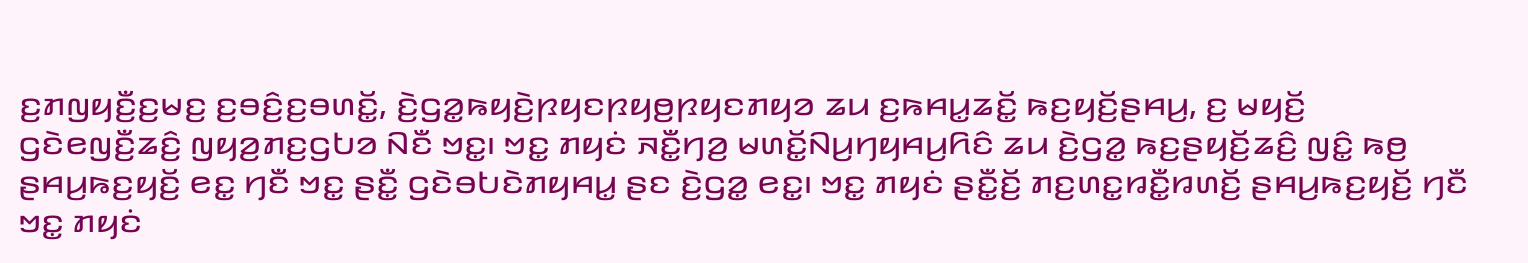ꤢ꤬ꤊꤜꤟꤢꤪ꤬ꤢ꤬ꤗꤢ꤬ ꤢ꤬ꤋꤢꤨ꤬ꤢ꤬ꤋꤛꤢꤩ꤭, ꤢꤧ꤬ꤞꤤ꤭ꤒꤟꤢꤧ꤬ꤐꤟꤢꤐꤟꤥ꤬ꤐꤟꤢꤊꤟꤤ ꤘꤣ ꤢ꤬ꤒꤌꤣ꤭ꤘꤢꤩ꤭ ꤒꤢ꤬ꤟꤢꤩ꤬ꤔꤌꤣ꤬, ꤢ꤬ ꤗꤟꤢꤩ꤬ ꤞꤢꤧꤕꤜꤢꤪ꤬ꤘꤢꤨ꤬ ꤜꤟꤤ꤬ꤊꤢ꤬ꤞꤝꤤ ꤡꤢꤪ ꤠꤢ꤭꤯ ꤠꤢ꤭ ꤊꤟꤢꤦ ꤏꤢꤪ꤭ꤚꤤ꤬ ꤗꤛꤢꤩ꤭ꤡꤣ꤬ꤚꤟꤌꤣ꤬ꤖꤢꤨ ꤘꤣ ꤢꤧ꤬ꤞꤤ꤭ ꤒꤢ꤬ꤔꤟꤢꤩ꤬ꤘꤢꤨ꤬ ꤜꤢꤨ꤭ ꤒꤥ꤬ ꤔꤌꤣ꤬ꤒꤢ꤬ꤟꤢꤩ꤬ ꤕꤢ꤭ ꤚꤢꤪ ꤠꤢ꤭ ꤔꤢꤪ꤭ ꤞꤢꤧꤋꤝꤢꤧꤊꤟꤌꤣ꤭ ꤔꤢ ꤢꤧ꤬ꤞꤤ꤭ ꤕꤢ꤭꤯ ꤠꤢ꤭ ꤊꤟꤢꤦ ꤔꤢꤪ꤭ꤢꤩ꤬ ꤊꤢ꤬ꤛꤢ꤭ꤙꤢꤪ꤭ꤙꤛꤢꤩ꤬ ꤔꤌꤣ꤬ꤒꤢ꤬ꤟꤢꤩ꤬ ꤚꤢꤪ ꤠꤢ꤭ ꤊꤟꤢꤦ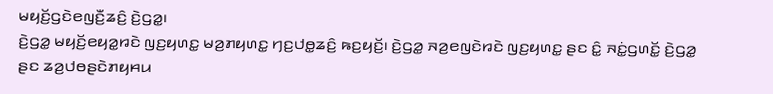ꤗꤟꤢꤩ꤬ꤞꤢꤧꤕꤜꤢꤪ꤬ꤘꤢꤨ꤬ ꤢꤧ꤬ꤞꤤ꤭꤯
ꤢꤧ꤬ꤞꤤ꤭ ꤗꤟꤢꤩ꤬ꤕꤟꤤ꤭ꤙꤢꤧ ꤜꤢ꤬ꤟꤛꤢ꤭ ꤗꤤ꤬ꤊꤟꤛꤢ꤭ ꤚꤢ꤬ꤓꤥ꤭ꤘꤢꤨ꤬ ꤒꤢ꤬ꤟꤢꤩ꤬꤯ ꤢꤧ꤬ꤞꤤ꤭ ꤏꤤ꤬ꤕꤜꤢꤧꤙꤢꤧ ꤜꤢ꤬ꤟꤛꤢ꤭ ꤔꤢ ꤢꤨ꤭ ꤏꤢꤦ꤭ꤞꤛꤢꤩ꤭ ꤢꤧ꤬ꤞꤤ꤭ ꤔꤢ ꤘꤤ꤬ꤓꤥꤔꤢꤧꤊꤟꤌꤣ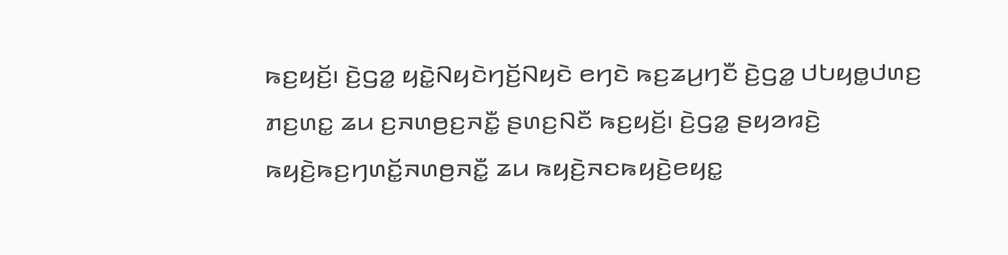ꤒꤢ꤬ꤟꤢꤩ꤬꤯ ꤢꤧ꤬ꤞꤤ꤭ ꤟꤢꤧ꤭ꤡꤟꤢꤧꤚꤢꤩ꤬ꤡꤟꤢꤧ ꤕꤚꤢꤧ ꤒꤢ꤬ꤘꤣ꤬ꤚꤢꤪ ꤢꤧ꤬ꤞꤤ꤭ ꤓꤝꤟꤥ꤭ꤓꤛꤢ꤬ ꤊꤢ꤬ꤛꤢ꤭ ꤘꤣ ꤢ꤬ꤏꤛꤥ꤬ꤢ꤬ꤏꤢꤪ꤭ ꤔꤛꤢ꤬ꤡꤢꤪ ꤒꤢ꤬ꤟꤢꤩ꤬꤯ ꤢꤧ꤬ꤞꤤ꤭ ꤔꤟꤤꤙꤢꤧ꤬ ꤒꤟꤢꤧ꤬ꤒꤢ꤬ꤚꤛꤢꤩ꤭ꤏꤛꤥ꤬ꤏꤢꤪ꤭ ꤘꤣ ꤒꤟꤢꤧ꤬ꤏꤢꤒꤟꤢꤧ꤬ꤕꤟꤢ꤭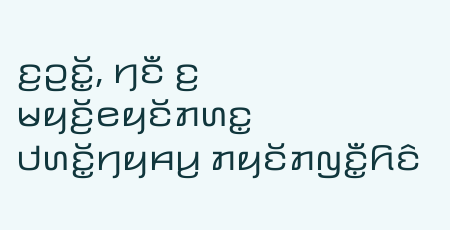ꤢ꤬ꤑꤢꤩ꤭, ꤚꤢꤪ ꤢ꤬ ꤗꤟꤢꤩ꤬ꤕꤟꤢꤩꤊꤛꤢ꤭ ꤓꤛꤢꤩ꤭ꤚꤟꤌꤣ꤬ ꤊꤟꤢꤩꤊꤜꤢꤪ꤭ꤖꤢꤨ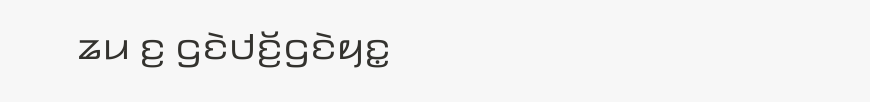ꤘꤣ ꤢ꤬ ꤞꤢꤧꤓꤢꤩ꤬ꤞꤢꤧꤟꤢ꤭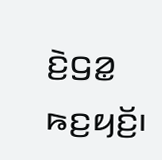ꤢꤧ꤬ꤞꤤ꤭ ꤒꤢ꤬ꤟꤢꤩ꤬꤯